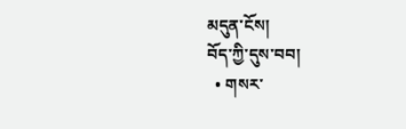མདུན་ངོས།
བོད་ཀྱི་དུས་བབ།
  • གསར་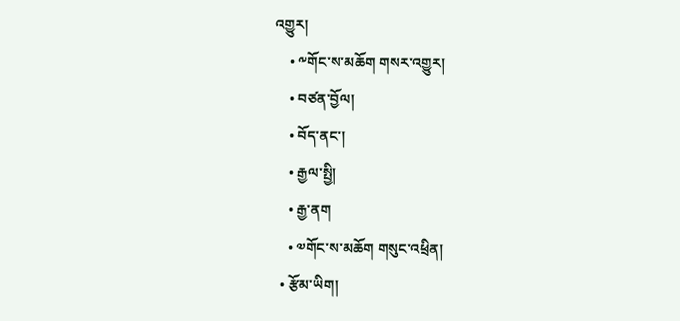འགྱུར།
    • ༸གོང་ས་མཆོག གསར་འགྱུར།
    • བཙན་བྱོལ།
    • བོད་ནང་།
    • རྒྱལ་སྤྱི།
    • རྒྱ་ནག
    • ༧གོང་ས་མཆོག གསུང་འཕྲིན།
  • རྩོམ་ཡིག།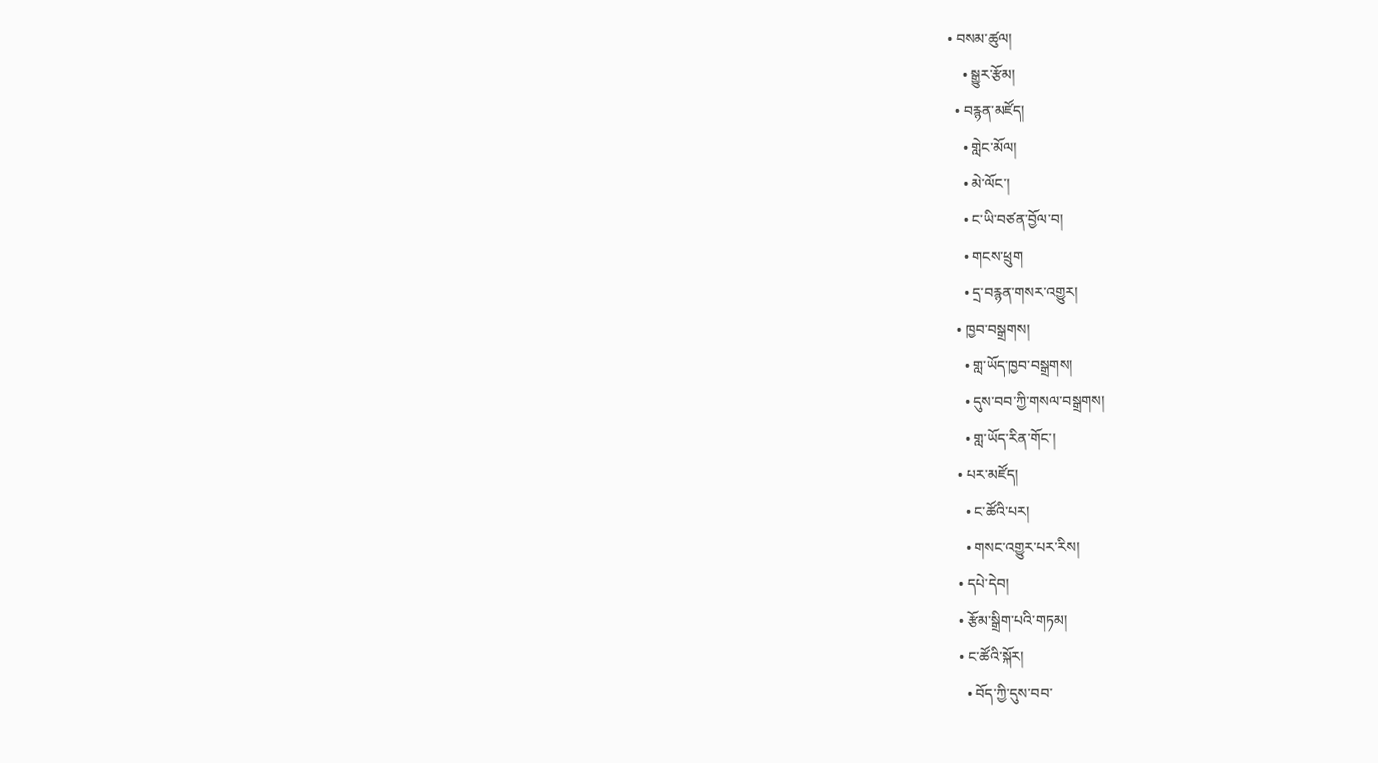• བསམ་ཚུལ།
    • སྒྱུར་རྩོམ།
  • བརྙན་མཛོད།
    • གླེང་མོལ།
    • མེ་ལོང་།
    • ང་ཡི་བཙན་བྱོལ་བ།
    • གངས་ཕྲུག
    • དྲ་བརྙན་གསར་འགྱུར།
  • ཁྱབ་བསྒྲགས།
    • གླ་ཡོད་ཁྱབ་བསྒྲགས།
    • དུས་བབ་ཀྱི་གསལ་བསྒྲགས།
    • གླ་ཡོད་རིན་གོང་།
  • པར་མཛོད།
    • ང་ཚོའི་པར།
    • གསང་འགྱུར་པར་རིས།
  • དཔེ་དེབ།
  • རྩོམ་སྒྲིག་པའི་གཏམ།
  • ང་ཚོའི་སྐོར།
    • བོད་ཀྱི་དུས་བབ་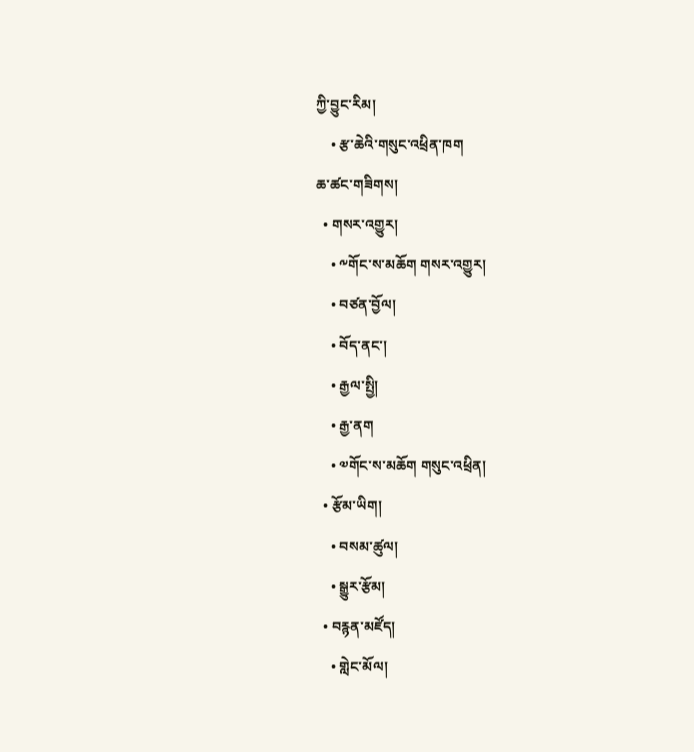ཀྱི་བྱུང་རིམ།
    • རྩ་ཆེའི་གསུང་འཕྲིན་ཁག
ཆ་ཚང་གཟིགས།
  • གསར་འགྱུར།
    • ༸གོང་ས་མཆོག གསར་འགྱུར།
    • བཙན་བྱོལ།
    • བོད་ནང་།
    • རྒྱལ་སྤྱི།
    • རྒྱ་ནག
    • ༧གོང་ས་མཆོག གསུང་འཕྲིན།
  • རྩོམ་ཡིག།
    • བསམ་ཚུལ།
    • སྒྱུར་རྩོམ།
  • བརྙན་མཛོད།
    • གླེང་མོལ།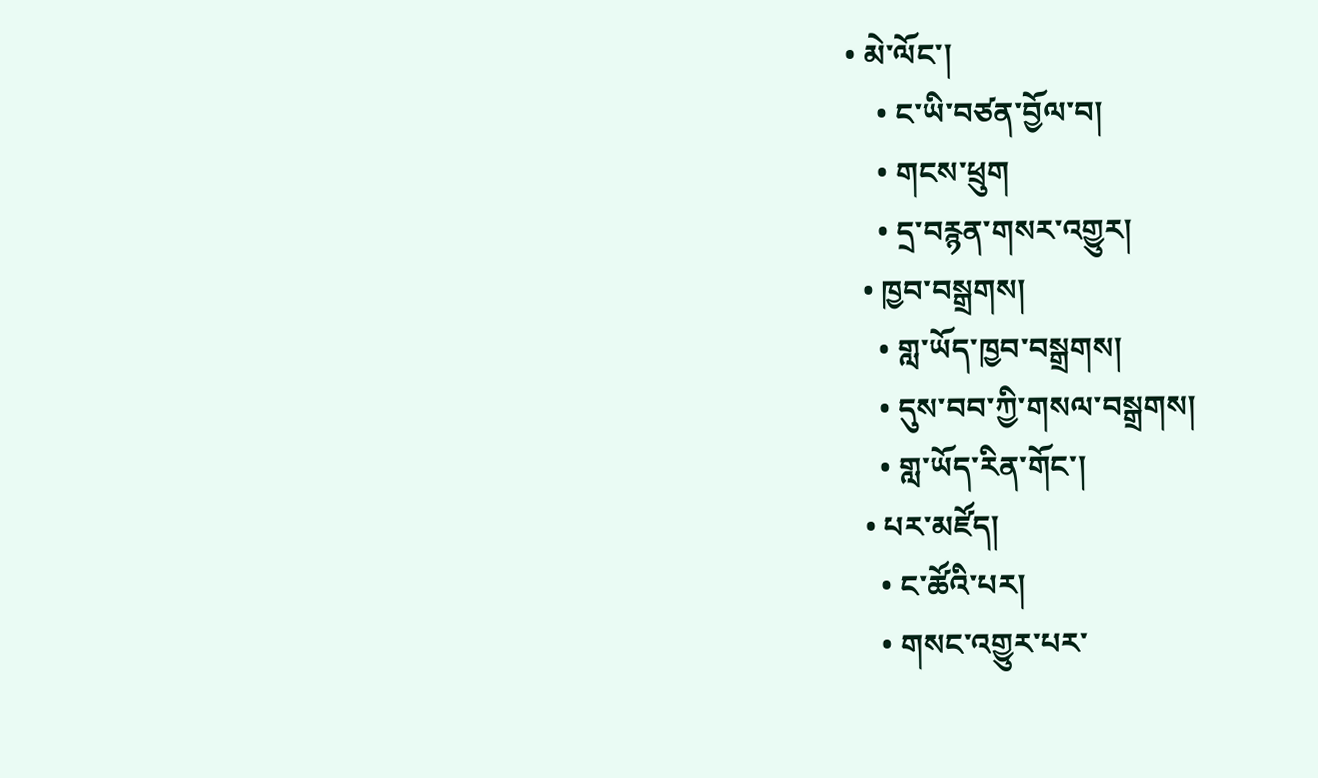• མེ་ལོང་།
    • ང་ཡི་བཙན་བྱོལ་བ།
    • གངས་ཕྲུག
    • དྲ་བརྙན་གསར་འགྱུར།
  • ཁྱབ་བསྒྲགས།
    • གླ་ཡོད་ཁྱབ་བསྒྲགས།
    • དུས་བབ་ཀྱི་གསལ་བསྒྲགས།
    • གླ་ཡོད་རིན་གོང་།
  • པར་མཛོད།
    • ང་ཚོའི་པར།
    • གསང་འགྱུར་པར་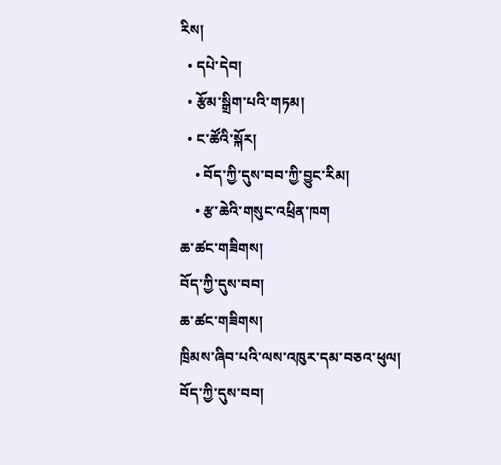རིས།
  • དཔེ་དེབ།
  • རྩོམ་སྒྲིག་པའི་གཏམ།
  • ང་ཚོའི་སྐོར།
    • བོད་ཀྱི་དུས་བབ་ཀྱི་བྱུང་རིམ།
    • རྩ་ཆེའི་གསུང་འཕྲིན་ཁག
ཆ་ཚང་གཟིགས།
བོད་ཀྱི་དུས་བབ།
ཆ་ཚང་གཟིགས།
ཁྲིམས་ཞིབ་པའི་ལས་འཁུར་དམ་བཅའ་ཕུལ།
བོད་ཀྱི་དུས་བབ།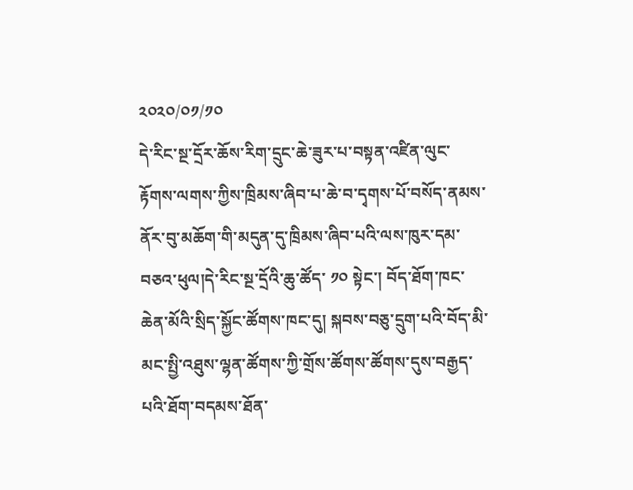༢༠༢༠/༠༡/༡༠
དེ་རིང་སྔ་དྲོར་ཆོས་རིག་དྲུང་ཆེ་ཟུར་པ་བསྟན་འཛིན་ལུང་རྟོགས་ལགས་ཀྱིས་ཁྲིམས་ཞིབ་པ་ཆེ་བ་དྭགས་པོ་བསོད་ནམས་ནོར་བུ་མཆོག་གི་མདུན་དུ་ཁྲིམས་ཞིབ་པའི་ལས་ཁུར་དམ་བཅའ་ཕུལ།དེ་རིང་སྔ་དྲོའི་ཆུ་ཚོད་ ༡༠ སྟེང་། བོད་ཐོག་ཁང་ཆེན་མོའི་སྲིད་སྐྱོང་ཚོགས་ཁང་དུ། སྐབས་བཅུ་དྲུག་པའི་བོད་མི་མང་སྤྱི་འཐུས་ལྷན་ཚོགས་ཀྱི་གྲོས་ཚོགས་ཚོགས་དུས་བརྒྱད་པའི་ཐོག་བདམས་ཐོན་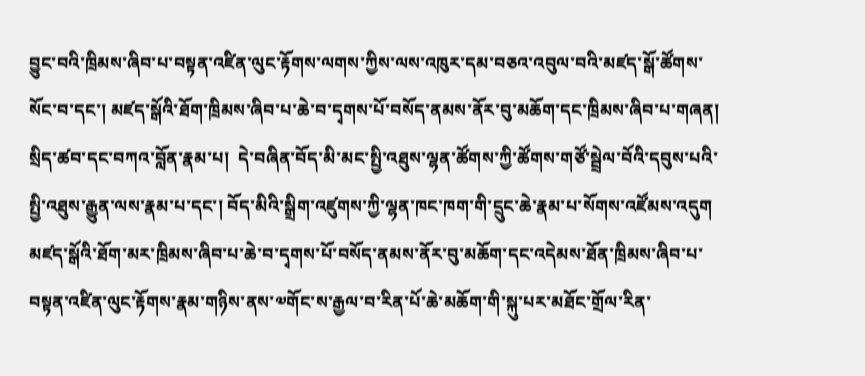བྱུང་བའི་ཁྲིམས་ཞིབ་པ་བསྟན་འཛིན་ལུང་རྟོགས་ལགས་ཀྱིས་ལས་འཁུར་དམ་བཅའ་འབུལ་བའི་མཛད་སྒོ་ཚོགས་སོང་བ་དང་། མཛད་སྒོའི་ཐོག་ཁྲིམས་ཞིབ་པ་ཆེ་བ་དྭགས་པོ་བསོད་ནམས་ནོར་བུ་མཆོག་དང་ཁྲིམས་ཞིབ་པ་གཞན། སྲིད་ཚབ་དང་བཀའ་བློན་རྣམ་པ།  དེ་བཞིན་བོད་མི་མང་སྤྱི་འཐུས་ལྷན་ཚོགས་ཀྱི་ཚོགས་གཙོ་སྦྲེལ་བོའི་དབུས་པའི་སྤྱི་འཐུས་རྒྱུན་ལས་རྣམ་པ་དང་། བོད་མིའི་སྒྲིག་འཛུགས་ཀྱི་ལྷན་ཁང་ཁག་གི་དྲུང་ཆེ་རྣམ་པ་སོགས་འཛོམས་འདུག
མཛད་སྒོའི་ཐོག་མར་ཁྲིམས་ཞིབ་པ་ཆེ་བ་དྭགས་པོ་བསོད་ནམས་ནོར་བུ་མཆོག་དང་འདེམས་ཐོན་ཁྲིམས་ཞིབ་པ་བསྟན་འཛིན་ལུང་རྟོགས་རྣམ་གཉིས་ནས་༧གོང་ས་རྒྱལ་བ་རིན་པོ་ཆེ་མཆོག་གི་སྐུ་པར་མཐོང་གྲོལ་རིན་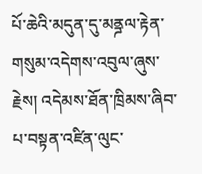པོ་ཆེའི་མདུན་དུ་མནྜལ་རྟེན་གསུམ་འདེགས་འབུལ་ཞུས་རྗེས། འདེམས་ཐོན་ཁྲིམས་ཞིབ་པ་བསྟན་འཛིན་ལུང་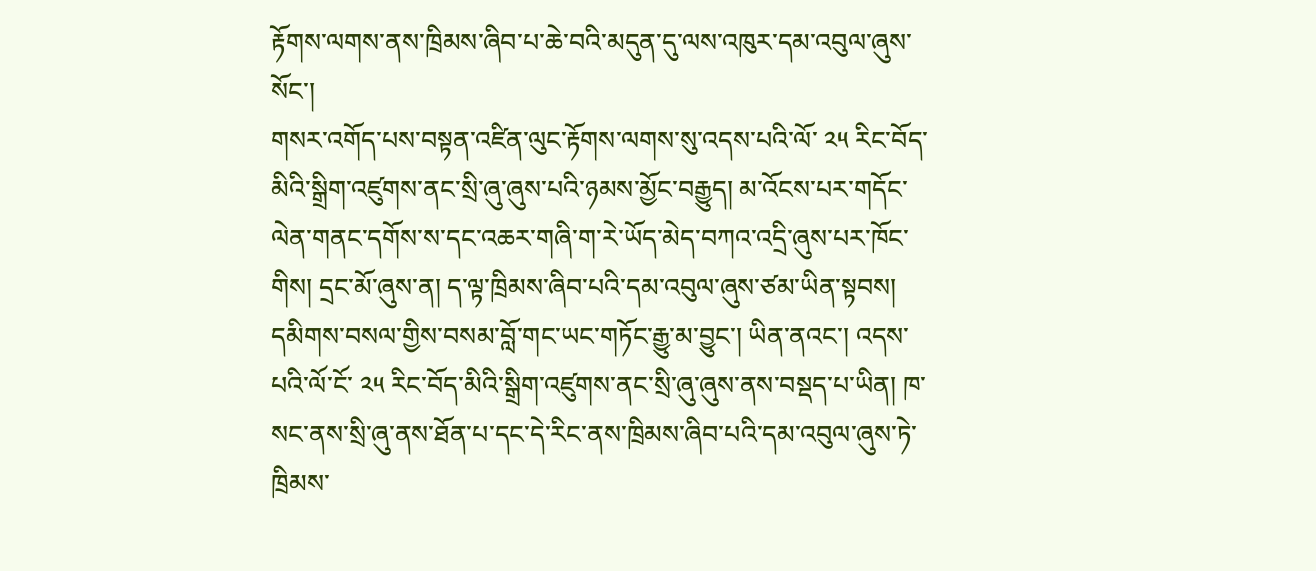རྟོགས་ལགས་ནས་ཁྲིམས་ཞིབ་པ་ཆེ་བའི་མདུན་དུ་ལས་འཁུར་དམ་འབུལ་ཞུས་སོང་།
གསར་འགོད་པས་བསྟན་འཛིན་ལུང་རྟོགས་ལགས་སུ་འདས་པའི་ལོ་ ༢༥ རིང་བོད་མིའི་སྒྲིག་འཛུགས་ནང་སྲི་ཞུ་ཞུས་པའི་ཉམས་མྱོང་བརྒྱུད། མ་འོངས་པར་གདོང་ལེན་གནང་དགོས་ས་དང་འཆར་གཞི་ག་རེ་ཡོད་མེད་བཀའ་འདྲི་ཞུས་པར་ཁོང་གིས། དྲང་མོ་ཞུས་ན། ད་ལྟ་ཁྲིམས་ཞིབ་པའི་དམ་འབུལ་ཞུས་ཙམ་ཡིན་སྟབས། དམིགས་བསལ་གྱིས་བསམ་བློ་གང་ཡང་གཏོང་རྒྱུ་མ་བྱུང་། ཡིན་ནའང་། འདས་པའི་ལོ་ངོ་ ༢༥ རིང་བོད་མིའི་སྒྲིག་འཛུགས་ནང་སྲི་ཞུ་ཞུས་ནས་བསྡད་པ་ཡིན། ཁ་སང་ནས་སྲི་ཞུ་ནས་ཐོན་པ་དང་དེ་རིང་ནས་ཁྲིམས་ཞིབ་པའི་དམ་འབུལ་ཞུས་ཏེ་ཁྲིམས་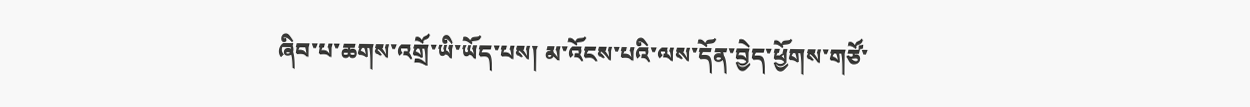ཞིབ་པ་ཆགས་འགྲོ་ཡི་ཡོད་པས། མ་འོངས་པའི་ལས་དོན་བྱེད་ཕྱོགས་གཙོ་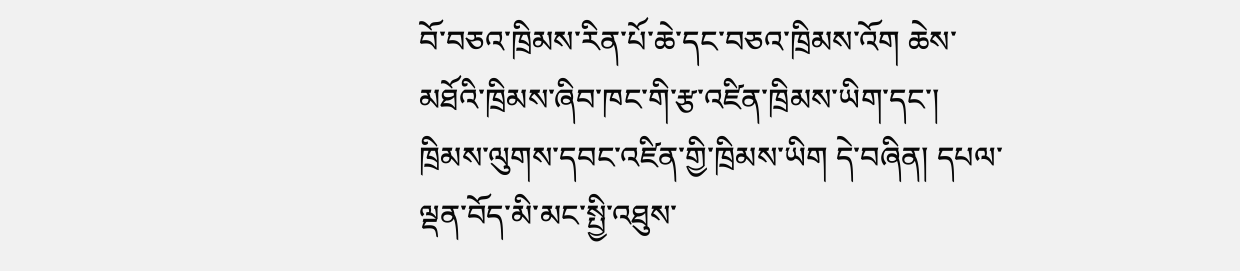བོ་བཅའ་ཁྲིམས་རིན་པོ་ཆེ་དང་བཅའ་ཁྲིམས་འོག ཆེས་མཐོའི་ཁྲིམས་ཞིབ་ཁང་གི་རྩ་འཛིན་ཁྲིམས་ཡིག་དང་། ཁྲིམས་ལུགས་དབང་འཛིན་གྱི་ཁྲིམས་ཡིག དེ་བཞིན། དཔལ་ལྡན་བོད་མི་མང་སྤྱི་འཐུས་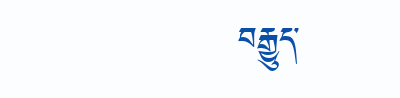བརྒྱུད་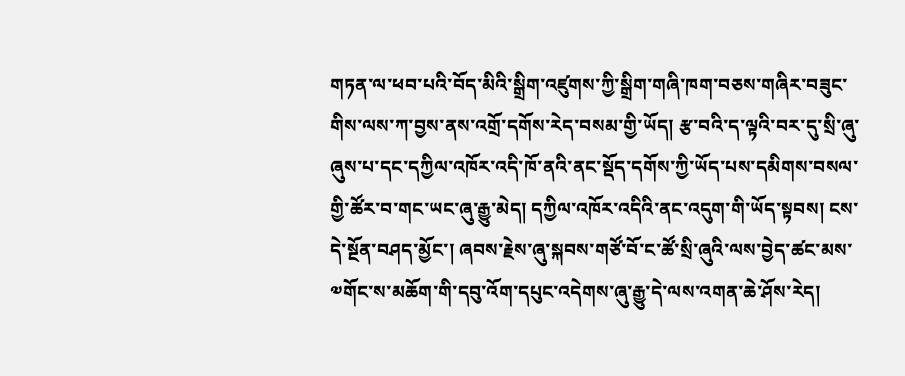གཏན་ལ་ཕབ་པའི་བོད་མིའི་སྒྲིག་འཛུགས་ཀྱི་སྒྲིག་གཞི་ཁག་བཅས་གཞིར་བཟུང་གིས་ལས་ཀ་བྱས་ནས་འགྲོ་དགོས་རེད་བསམ་གྱི་ཡོད། རྩ་བའི་ད་ལྟའི་བར་དུ་སྲི་ཞུ་ཞུས་པ་དང་དཀྱིལ་འཁོར་འདི་ཁོ་ནའི་ནང་སྡོད་དགོས་ཀྱི་ཡོད་པས་དམིགས་བསལ་གྱི་ཚོར་བ་གང་ཡང་ཞུ་རྒྱུ་མེད། དཀྱིལ་འཁོར་འདིའི་ནང་འདུག་གི་ཡོད་སྟབས། ངས་དེ་སྔོན་བཤད་མྱོང་། ཞབས་རྗེས་ཞུ་སྐབས་གཙོ་བོ་ང་ཚོ་སྲི་ཞུའི་ལས་བྱེད་ཚང་མས་༧གོང་ས་མཆོག་གི་དབུ་འོག་དཔུང་འདེགས་ཞུ་རྒྱུ་དེ་ལས་འགན་ཆེ་ཤོས་རེད།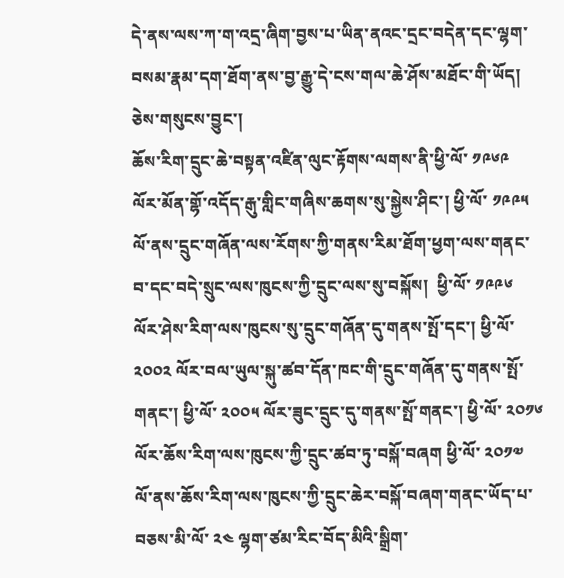དེ་ནས་ལས་ཀ་ག་འདྲ་ཞིག་བྱས་པ་ཡིན་ནའང་དྲང་བདེན་དང་ལྷག་བསམ་རྣམ་དག་ཐོག་ནས་བྱ་རྒྱུ་དེ་ངས་གལ་ཆེ་ཤོས་མཐོང་གི་ཡོད། ཅེས་གསུངས་བྱུང་།
ཆོས་རིག་དྲུང་ཆེ་བསྟན་འཛིན་ལུང་རྟོགས་ལགས་ནི་ཕྱི་ལོ་ ༡༩༦༩ ལོར་མོན་གྷོ་འདོད་རྒུ་གླིང་གཞིས་ཆགས་སུ་སྐྱེས་ཤིང་། ཕྱི་ལོ་ ༡༩༩༥ ལོ་ནས་དྲུང་གཞོན་ལས་རོགས་ཀྱི་གནས་རིམ་ཐོག་ཕྱག་ལས་གནང་བ་དང་བདེ་སྲུང་ལས་ཁུངས་ཀྱི་དྲུང་ལས་སུ་བསྐོས།  ཕྱི་ལོ་ ༡༩༩༦ ལོར་ཤེས་རིག་ལས་ཁུངས་སུ་དྲུང་གཞོན་དུ་གནས་སྤོ་དང་། ཕྱི་ལོ་ ༢༠༠༢ ལོར་བལ་ཡུལ་སྐུ་ཚབ་དོན་ཁང་གི་དྲུང་གཞོན་དུ་གནས་སྤོ་གནང་། ཕྱི་ལོ་ ༢༠༠༥ ལོར་ཟུང་དྲུང་དུ་གནས་སྤོ་གནང་། ཕྱི་ལོ་ ༢༠༡༦ ལོར་ཆོས་རིག་ལས་ཁུངས་ཀྱི་དྲུང་ཚབ་ཏུ་བསྐོ་བཞག ཕྱི་ལོ་ ༢༠༡༧ ལོ་ནས་ཆོས་རིག་ལས་ཁུངས་ཀྱི་དྲུང་ཆེར་བསྐོ་བཞག་གནང་ཡོད་པ་བཅས་མི་ལོ་ ༢༤ ལྷག་ཙམ་རིང་བོད་མིའི་སྒྲིག་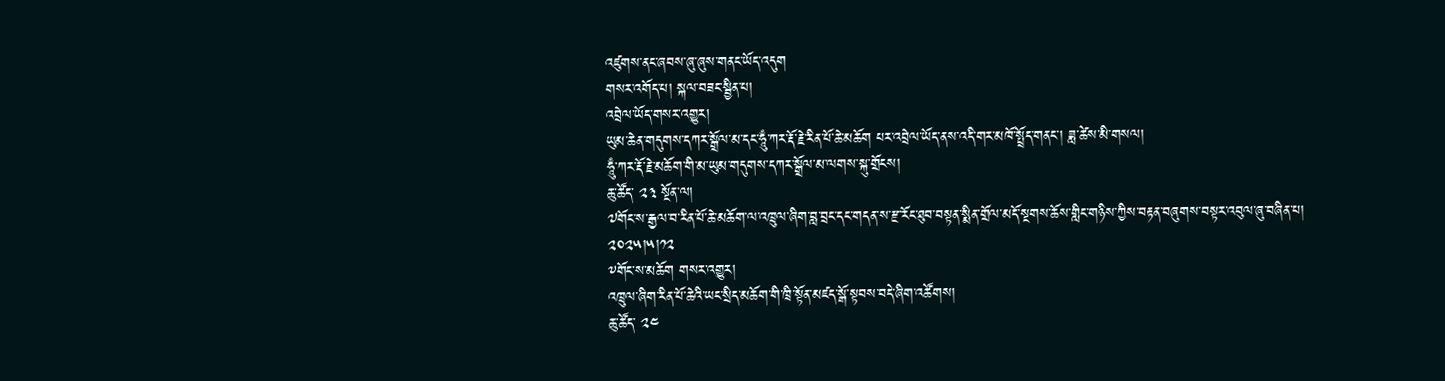འཛུགས་ནང་ཞབས་ཞུ་ཞུས་གནང་ཡོད་འདུག
གསར་འགོད་པ། སྐལ་བཟང་སྦྱིན་པ།
འབྲེལ་ཡོད་གསར་འགྱུར།
ཡུམ་ཆེན་གདུགས་དཀར་སྒྲོལ་མ་དང་ཧཱུྃ་ཀར་རྡོ་རྗེ་རིན་པོ་ཆེ་མཆོག པར་འབྲེལ་ཡོད་ནས་འདི་གར་མཁོ་སྤྲོད་གནང་། ཟླ་ཚེས་མི་གསལ།
ཧཱུྃ་ཀར་རྡོ་རྗེ་མཆོག་གི་མ་ཡུམ་གདུགས་དཀར་སྒྲོལ་མ་ལགས་སྐུ་གྲོངས།
ཆུ་ཚོད་ ༢༣ སྔོན་ལ།
༧གོང་ས་རྒྱལ་བ་རིན་པོ་ཆེ་མཆོག་ལ་འཁྲུལ་ཞིག་བླ་བྲང་དང་གདན་ས་རྫ་རོང་ཐུབ་བསྟན་སྨིན་གྲོལ་མདོ་སྔགས་ཆོས་གླིང་གཉིས་ཀྱིས་བརྟན་བཞུགས་བསྟར་འབུལ་ཞུ་བཞིན་པ། ༢༠༢༥།༥།༡༢
༸གོང་ས་མཆོག གསར་འགྱུར།
འཁྲུལ་ཞིག་རིན་པོ་ཆེའི་ཡང་སྲིད་མཆོག་གི་ཁྲི་སྟོན་མཛད་སྒོ་སྟབས་བདེ་ཞིག་འཚོགས།
ཆུ་ཚོད་ ༢༤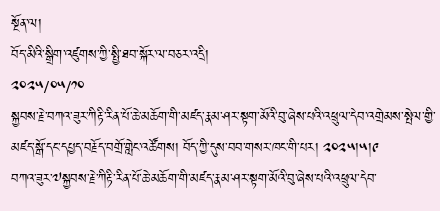སྔོན་ལ།
བོད་མིའི་སྒྲིག་འཛུགས་ཀྱི་སྤྱི་ཐབ་སྐོར་ལ་བཅར་འདྲི།
༢༠༢༥/༠༥/༡༠
སྐྱབས་རྗེ་བཀའ་ཟུར་ཀིརྟི་རིན་པོ་ཆེ་མཆོག་གི་མཛད་རྣམ་ཤར་སྟག་མོའི་བུ་ཞེས་པའི་འཕྲུལ་དེབ་འགྲེམས་སྤེལ་གྱི་མཛད་སྒོ་དང་དཔྱད་བརྗོད་བགྲོ་གླེང་འཚོགས། བོད་ཀྱི་དུས་བབ་གསར་ཁང་གི་པར། ༢༠༢༥།༥།༩
བཀའ་ཟུར་༧སྐྱབས་རྗེ་ཀིརྟི་རིན་པོ་ཆེ་མཆོག་གི་མཛད་རྣམ་ཤར་སྟག་མོའི་བུ་ཞེས་པའི་འཕྲུལ་དེབ་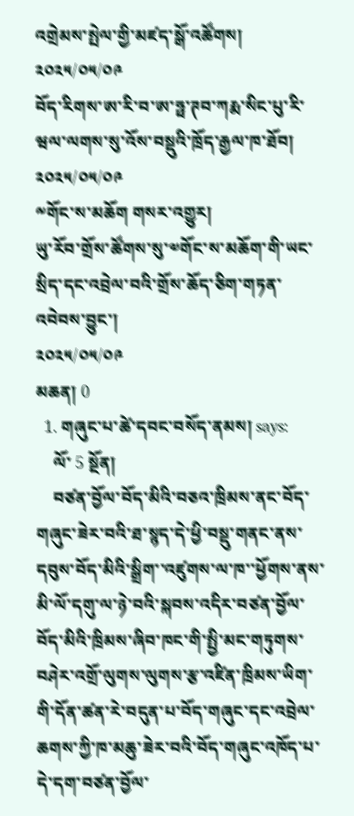འགྲེམས་སྤེལ་གྱི་མཛད་སྒོ་འཚོགས།
༢༠༢༥/༠༥/༠༩
བོད་རིགས་ཨ་རི་བ་ཨ་ཧྥ་ཊབ་ཀརྨ་སིང་པུ་རི་ཝལ་ལགས་སུ་འོས་བསྡུའི་ཁྲོད་རྒྱལ་ཁ་ཐོབ།
༢༠༢༥/༠༥/༠༩
༸གོང་ས་མཆོག གསར་འགྱུར།
ཡུ་རོབ་གྲོས་ཚོགས་སུ་༧གོང་ས་མཆོག་གི་ཡང་སྲིད་དང་འབྲེལ་བའི་གྲོས་ཆོད་ཅིག་གཏན་འབེབས་བྱུང་།
༢༠༢༥/༠༥/༠༩
མཆན། 0
  1. གཞུང་པ་ཚེ་དབང་བསོད་ནམས། says:
    ལོ་ 5 སྔོན།
    བཙན་བྱོལ་བོད་མིའི་བཅའ་ཁྲིམས་ནང་བོད་གཞུང་ཟེར་བའི་ཐ་སྙད་དེ་ཕྱི་བསྡུ་གནང་ནས་དབུས་བོད་མིའི་སྒྲིག་་འཛུགས་ལ་ཁ་་ཕྱོགས་ནས་མི་ལོ་དགུ་ལ་ཉེ་བའི་སྐབས་འདིར་བཙན་བྱོལ་བོད་མིའི་ཁྲིམས་ཞིབ་ཁང་གི་སྤྱི་མང་གཏུགས་བཤེར་འགྲོ་ལུགས་ལུགས་རྩ་འཛིན་ཁྲིམས་ཡིག་གི་དོན་ཚན་རེ་བདུན་པ་བོད་གཞུང་དང་འབྲེལ་ཆགས་ཀྱི་ཁ་མཆུ་ཟེར་བའི་བོད་གཞུང་འཁོད་པ་དེ་དག་བཙན་བྱོལ་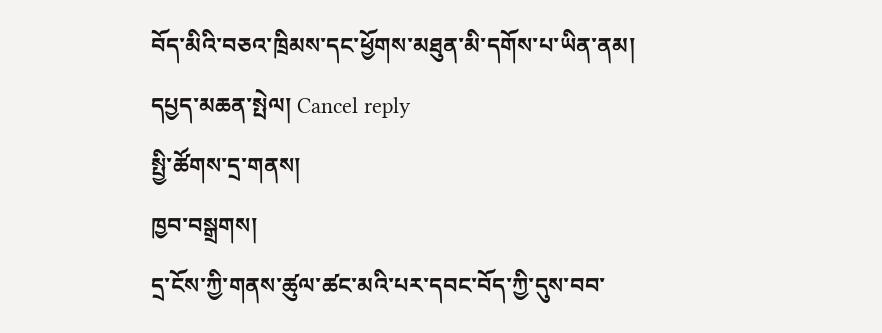བོད་མིའི་བཅའ་ཁྲིམས་དང་ཕྱོགས་མཐུན་མི་དགོས་པ་ཡིན་ནམ།
དཔྱད་མཆན་སྤེལ། Cancel reply
སྤྱི་ཚོགས་དྲ་གནས།
ཁྱབ་བསྒྲགས།
དྲ་ངོས་ཀྱི་གནས་ཚུལ་ཚང་མའི་པར་དབང་བོད་ཀྱི་དུས་བབ་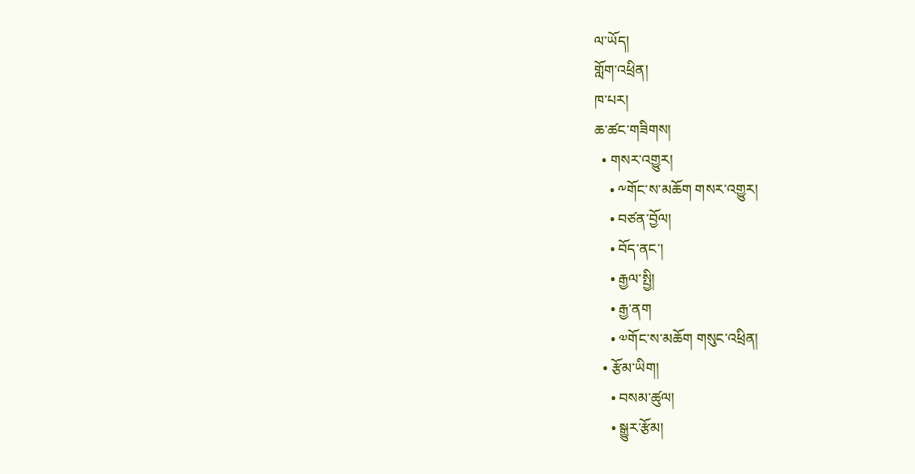ལ་ཡོད།
གློག་འཕྲིན།
ཁ་པར།
ཆ་ཚང་གཟིགས།
  • གསར་འགྱུར།
    • ༸གོང་ས་མཆོག གསར་འགྱུར།
    • བཙན་བྱོལ།
    • བོད་ནང་།
    • རྒྱལ་སྤྱི།
    • རྒྱ་ནག
    • ༧གོང་ས་མཆོག གསུང་འཕྲིན།
  • རྩོམ་ཡིག།
    • བསམ་ཚུལ།
    • སྒྱུར་རྩོམ།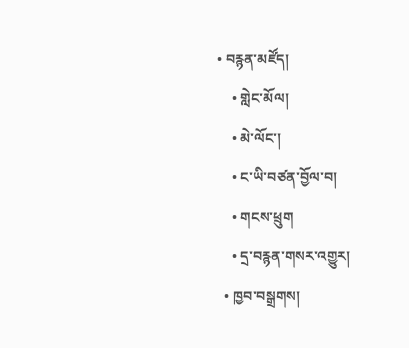• བརྙན་མཛོད།
    • གླེང་མོལ།
    • མེ་ལོང་།
    • ང་ཡི་བཙན་བྱོལ་བ།
    • གངས་ཕྲུག
    • དྲ་བརྙན་གསར་འགྱུར།
  • ཁྱབ་བསྒྲགས།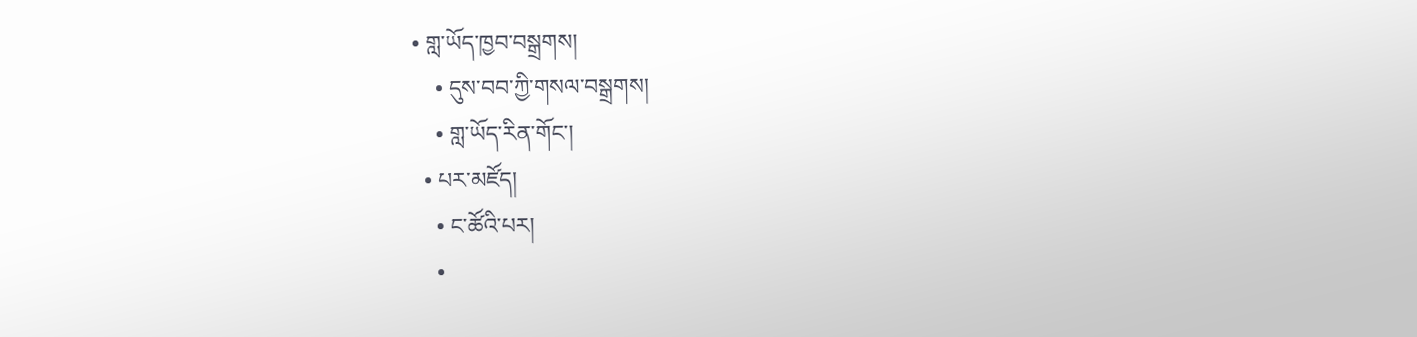• གླ་ཡོད་ཁྱབ་བསྒྲགས།
    • དུས་བབ་ཀྱི་གསལ་བསྒྲགས།
    • གླ་ཡོད་རིན་གོང་།
  • པར་མཛོད།
    • ང་ཚོའི་པར།
    •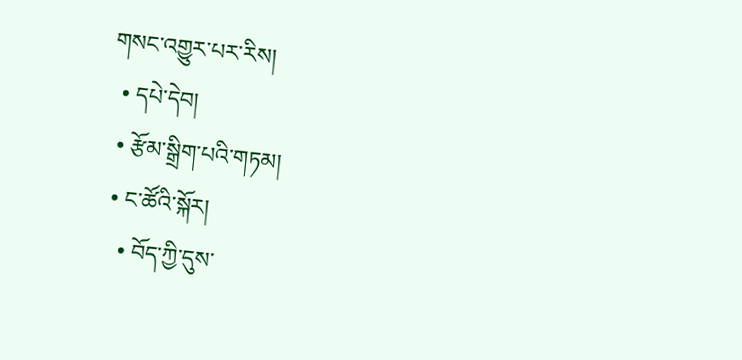གསང་འགྱུར་པར་རིས།
  • དཔེ་དེབ།
  • རྩོམ་སྒྲིག་པའི་གཏམ།
  • ང་ཚོའི་སྐོར།
    • བོད་ཀྱི་དུས་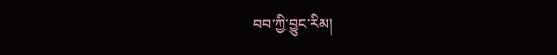བབ་ཀྱི་བྱུང་རིམ།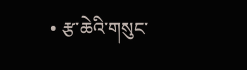• རྩ་ཆེའི་གསུང་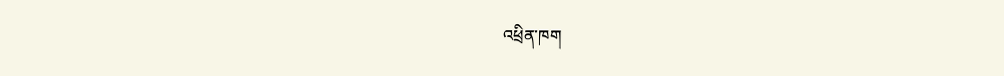འཕྲིན་ཁག